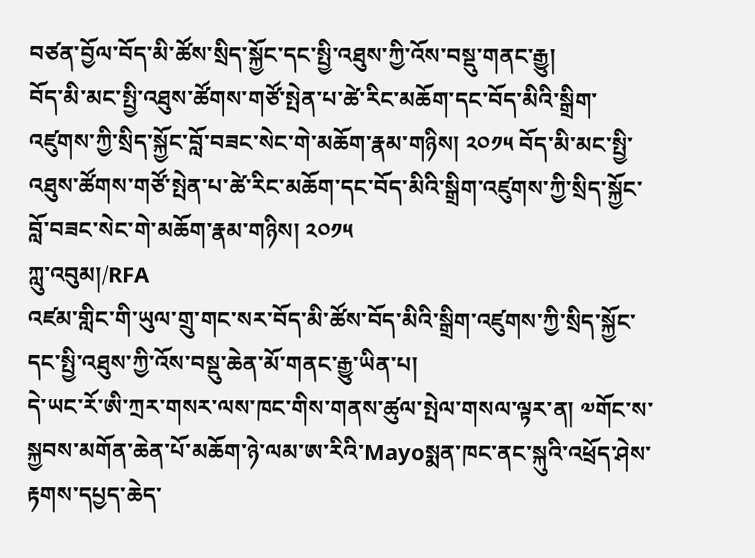བཙན་བྱོལ་བོད་མི་ཚོས་སྲིད་སྐྱོང་དང་སྤྱི་འཐུས་ཀྱི་འོས་བསྡུ་གནང་རྒྱུ།
བོད་མི་མང་སྤྱི་འཐུས་ཚོགས་གཙོ་སྤེན་པ་ཚེ་རིང་མཆོག་དང་བོད་མིའི་སྒྲིག་འཛུགས་ཀྱི་སྲིད་སྐྱོང་བློ་བཟང་སེང་གེ་མཆོག་རྣམ་གཉིས། ༢༠༡༥ བོད་མི་མང་སྤྱི་འཐུས་ཚོགས་གཙོ་སྤེན་པ་ཚེ་རིང་མཆོག་དང་བོད་མིའི་སྒྲིག་འཛུགས་ཀྱི་སྲིད་སྐྱོང་བློ་བཟང་སེང་གེ་མཆོག་རྣམ་གཉིས། ༢༠༡༥
ཀླུ་འབུམ།/RFA
འཛམ་གླིང་གི་ཡུལ་གྲུ་གང་སར་བོད་མི་ཚོས་བོད་མིའི་སྒྲིག་འཛུགས་ཀྱི་སྲིད་སྐྱོང་དང་སྤྱི་འཐུས་ཀྱི་འོས་བསྡུ་ཆེན་མོ་གནང་རྒྱུ་ཡིན་པ།
དེ་ཡང་རོ་ཨི་ཀྲར་གསར་ལས་ཁང་གིས་གནས་ཚུལ་སྤེལ་གསལ་ལྟར་ན། ༧གོང་ས་སྐྱབས་མགོན་ཆེན་པོ་མཆོག་ཉེ་ལམ་ཨ་རིའི་Mayoསྨན་ཁང་ནང་སྐུའི་འཕྲོད་ཤེས་རྟགས་དཔྱད་ཆེད་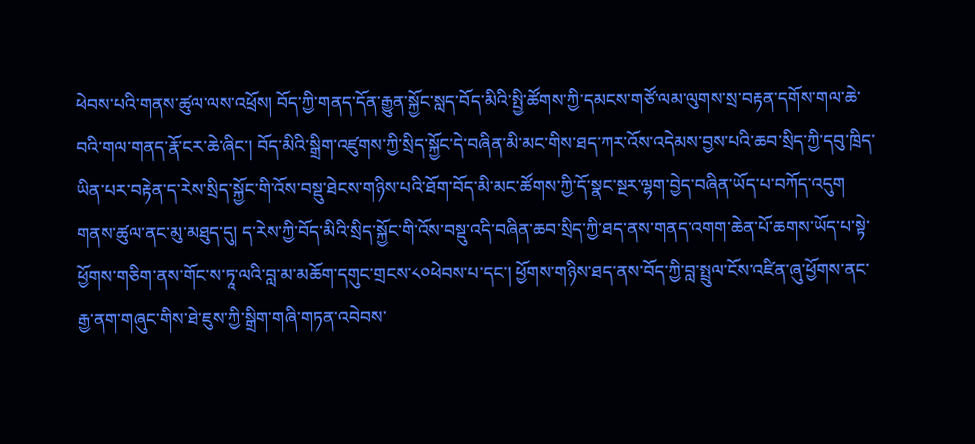ཕེབས་པའི་གནས་ཚུལ་ལས་འཕྲོས། བོད་ཀྱི་གནད་དོན་རྒྱུན་སྐྱོང་སླད་བོད་མིའི་སྤྱི་ཚོགས་ཀྱི་དམངས་གཙོ་ལམ་ལུགས་སྲ་བརྟན་དགོས་གལ་ཆེ་བའི་གལ་གནད་རྣོ་ངར་ཆེ་ཞིང་། བོད་མིའི་སྒྲིག་འཛུགས་ཀྱི་སྲིད་སྐྱོང་དེ་བཞིན་མི་མང་གིས་ཐད་ཀར་འོས་འདེམས་བྱས་པའི་ཆབ་སྲིད་ཀྱི་དབུ་ཁྲིད་ཡིན་པར་བརྟེན་ད་རེས་སྲིད་སྐྱོང་གི་འོས་བསྡུ་ཐེངས་གཉིས་པའི་ཐོག་བོད་མི་མང་ཚོགས་ཀྱི་དོ་སྣང་སྔར་ལྷག་བྱེད་བཞིན་ཡོད་པ་བཀོད་འདུག
གནས་ཚུལ་ནང་མུ་མཐུད་དུ། ད་རེས་ཀྱི་བོད་མིའི་སྲིད་སྐྱོང་གི་འོས་བསྡུ་འདི་བཞིན་ཆབ་སྲིད་ཀྱི་ཐད་ནས་གནད་འགག་ཆེན་པོ་ཆགས་ཡོད་པ་སྟེ་ཕྱོགས་གཅིག་ནས་གོང་ས་ཏཱ་ལའི་བླ་མ་མཆོག་དགུང་གྲངས་༨༠ཕེབས་པ་དང་། ཕྱོགས་གཉིས་ཐད་ནས་བོད་ཀྱི་བླ་སྤྲུལ་ངོས་འཛིན་ཞུ་ཕྱོགས་ནང་རྒྱ་ནག་གཞུང་གིས་ཐེ་ཇུས་ཀྱི་སྒྲིག་གཞི་གཏན་འབེབས་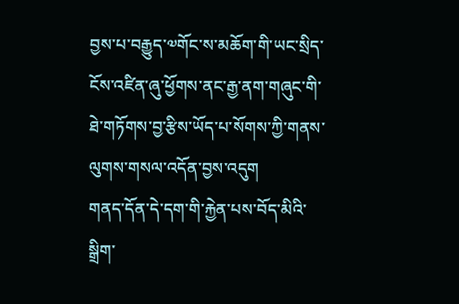བྱས་པ་བརྒྱུད་༧གོང་ས་མཆོག་གི་ཡང་སྲིད་ངོས་འཛིན་ཞུ་ཕྱོགས་ནང་རྒྱ་ནག་གཞུང་གི་ཐེ་གཏོགས་བྱ་རྩིས་ཡོད་པ་སོགས་ཀྱི་གནས་ལུགས་གསལ་འདོན་བྱས་འདུག
གནད་དོན་དེ་དག་གི་རྐྱེན་པས་བོད་མིའི་སྒྲིག་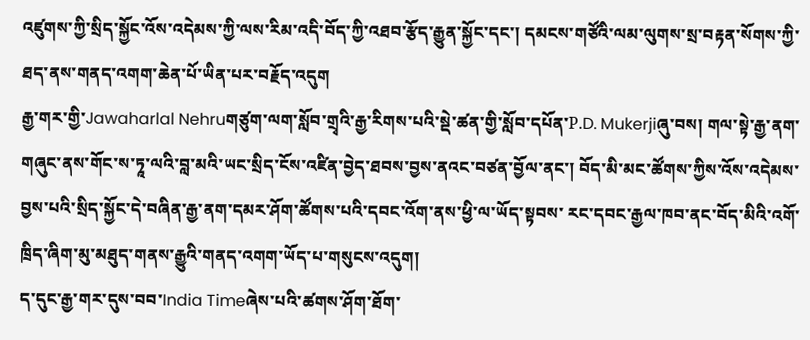འཛུགས་ཀྱི་སྲིད་སྐྱོང་འོས་འདེམས་ཀྱི་ལས་རིམ་འདི་བོད་ཀྱི་འཐབ་རྩོད་རྒྱུན་སྐྱོང་དང་། དམངས་གཙོའི་ལམ་ལུགས་སྲ་བརྟན་སོགས་ཀྱི་ཐད་ནས་གནད་འགག་ཆེན་པོ་ཡིན་པར་བརྗོད་འདུག
རྒྱ་གར་གྱི་Jawaharlal Nehruགཙུག་ལག་སློབ་གྲྭའི་རྒྱ་རིགས་པའི་སྡེ་ཚན་གྱི་སློབ་དཔོན་P.D. Mukerjiཞུ་བས། གལ་སྟེ་རྒྱ་ནག་གཞུང་ནས་གོང་ས་ཏཱ་ལའི་བླ་མའི་ཡང་སྲིད་ངོས་འཛིན་བྱེད་ཐབས་བྱས་ནའང་བཙན་བྱོལ་ནང་། བོད་མི་མང་ཚོགས་ཀྱིས་འོས་འདེམས་བྱས་པའི་སྲིད་སྐྱོང་དེ་བཞིན་རྒྱ་ནག་དམར་ཤོག་ཚོགས་པའི་དབང་འོག་ནས་ཕྱི་ལ་ཡོད་སྟབས་ རང་དབང་རྒྱལ་ཁབ་ནང་བོད་མིའི་འགོ་ཁྲིད་ཞིག་མུ་མཐུད་གནས་རྒྱུའི་གནད་འགག་ཡོད་པ་གསུངས་འདུག།
ད་དུང་རྒྱ་གར་དུས་བབ་India Timeཞེས་པའི་ཚགས་ཤོག་ཐོག་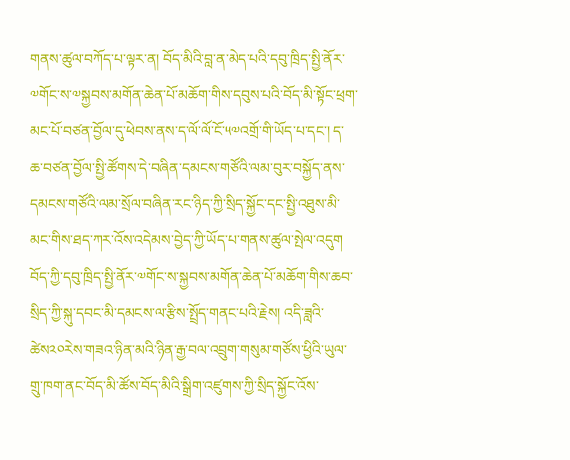གནས་ཚུལ་བཀོད་པ་ལྟར་ན། བོད་མིའི་བླ་ན་མེད་པའི་དབུ་ཁྲིད་སྤྱི་ནོར་༧གོང་ས་༧སྐྱབས་མགོན་ཆེན་པོ་མཆོག་གིས་དབུས་པའི་བོད་མི་སྟོང་ཕྲག་མང་པོ་བཙན་བྱོལ་དུ་ཕེབས་ནས་ད་ལོ་ལོ་ངོ་༥༧འགྲོ་གི་ཡོད་པ་དང་། ད་ཆ་བཙན་བྱོལ་སྤྱི་ཚོགས་དེ་བཞིན་དམངས་གཙོའི་ལམ་བུར་བསྐྱོད་ནས་དམངས་གཙོའི་ལམ་སྲོལ་བཞིན་རང་ཉིད་ཀྱི་སྲིད་སྐྱོང་དང་སྤྱི་འཐུས་མི་མང་གིས་ཐད་ཀར་འོས་འདེམས་བྱེད་ཀྱི་ཡོད་པ་གནས་ཚུལ་སྤེལ་འདུག
བོད་ཀྱི་དབུ་ཁྲིད་སྤྱི་ནོར་༧གོང་ས་སྐྱབས་མགོན་ཆེན་པོ་མཆོག་གིས་ཆབ་སྲིད་ཀྱི་སྐུ་དབང་མི་དམངས་ལ་རྩིས་སྤྲོད་གནང་པའི་རྗེས། འདི་ཟླའི་ཚེས༢༠རེས་གཟའ་ཉིན་མའི་ཉིན་རྒྱ་བལ་འབྲུག་གསུམ་གཙོས་ཕྱིའི་ཡུལ་གྲུ་ཁག་ནང་བོད་མི་ཚོས་བོད་མིའི་སྒྲིག་འཛུགས་ཀྱི་སྲིད་སྐྱོང་འོས་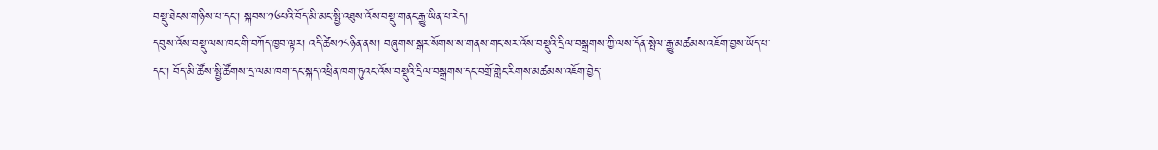བསྡུ་ཐེངས་གཉིས་པ་དང་། སྐབས་༡༦པའི་བོད་མི་མང་སྤྱི་འཐུས་འོས་བསྡུ་གནང་རྒྱུ་ཡིན་པ་རེད།
དབུས་འོས་བསྡུ་ལས་ཁང་གི་བཀོད་ཁྱབ་ལྟར། འདི་ཚེས༡༨ཉིན་ནས། བཞུགས་སྒར་སོགས་ས་གནས་གང་སར་འོས་བསྡུའི་དྲིལ་བསྒྲགས་ཀྱི་ལས་དོན་སྤེལ་རྒྱུ་མཚམས་འཇོག་བྱས་ཡོད་པ་དང་། བོད་མི་ཚོས་སྤྱི་ཚོགས་དྲ་ལམ་ཁག་དང་སྐད་འཕྲིན་ཁག་ཏུའང་འོས་བསྡུའི་དྲིལ་བསྒྲགས་དང་བགྲོ་གླེང་རིགས་མཚམས་འཇོག་བྱེད་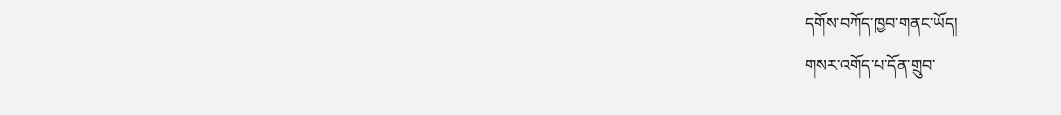དགོས་བཀོད་ཁྱབ་གནང་ཡོད།
གསར་འགོད་པ་དོན་གྲུབ་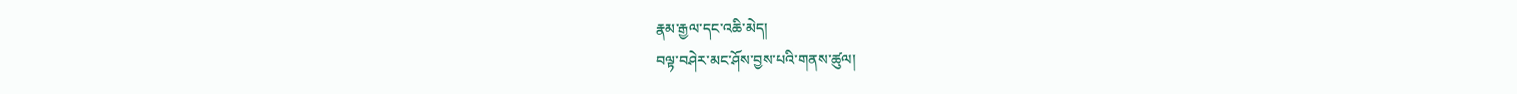རྣམ་རྒྱལ་དང་འཆི་མེད།
བལྟ་བཤེར་མང་ཤོས་བྱས་པའི་གནས་ཚུལ།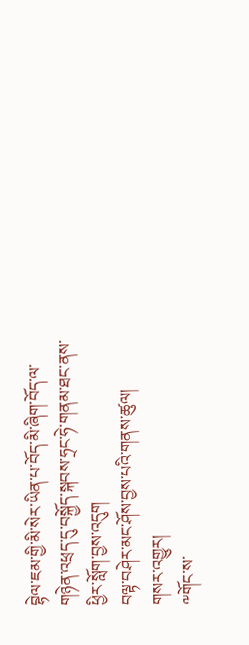བྷེལ་ཇམ་གྱི་མི་སེར་ཡིན་པ་བོད་མི་ཞིག་བོད་ལ་གཉེན་འཕྲད་དུ་བསྐྱོད་སྐབས་ཧྲང་ཧེ་གནམ་ཐང་ནས་ཕྱིར་སློག་བྱས་འདུག
བལྟ་བཤེར་མང་ཤོས་བྱས་པའི་གནས་ཚུལ།
གསར་འགྱུར།
༸གོང་ས་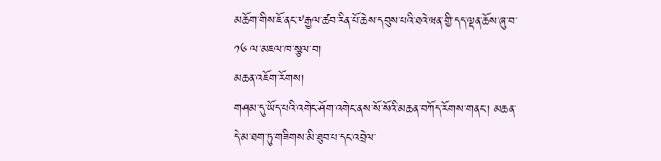མཆོག་གིས་ཇོ་ནང་༸རྒྱལ་ཚབ་རིན་པོ་ཆེས་དབུས་པའི་ཐའེ་ཝན་གྱི་དད་ལྡན་ཆོས་ཞུ་བ་ ༡༦ ལ་མཇལ་ཁ་སྩལ་བ།
མཆན་འཇོག་རོགས།
གཤམ་དུ་ཡོད་པའི་འགེང་ཤོག་འགེང་ནས་སོ་སོའི་མཆན་བཀོད་རོགས་གནང་། མཆན་དེ་མ་ཐག་ཏུ་གཟིགས་མི་ཐུབ་པ་དང་འབྲེལ་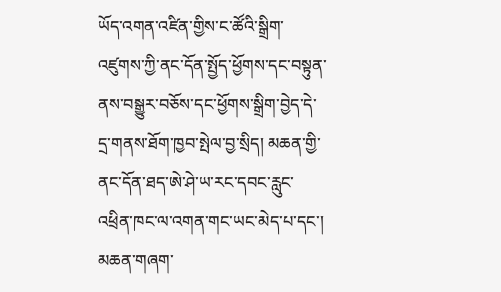ཡོད་འགན་འཛིན་གྱིས་ང་ཚོའི་སྒྲིག་འཛུགས་ཀྱི་ནང་དོན་སྤྱོད་ཕྱོགས་དང་བསྟུན་ནས་བསྒྱུར་བཅོས་དང་ཕྱོགས་སྒྲིག་བྱེད་དེ་དྲ་གནས་ཐོག་ཁྱབ་སྤེལ་བྱ་སྲིད། མཆན་གྱི་ནང་དོན་ཐད་ཨེ་ཤེ་ཡ་རང་དབང་རླུང་འཕྲིན་ཁང་ལ་འགན་གང་ཡང་མེད་པ་དང་། མཆན་གཞག་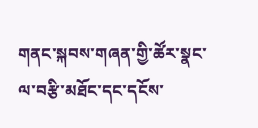གནང་སྐབས་གཞན་གྱི་ཚོར་སྣང་ལ་བརྩི་མཐོང་དང་དངོས་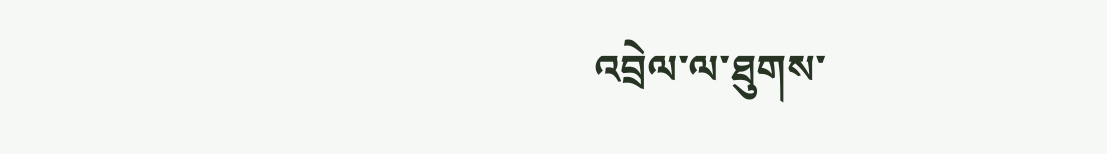འབྲེལ་ལ་ཐུགས་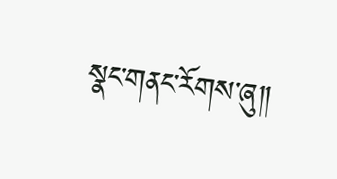སྣང་གནང་རོགས་ཞུ༎